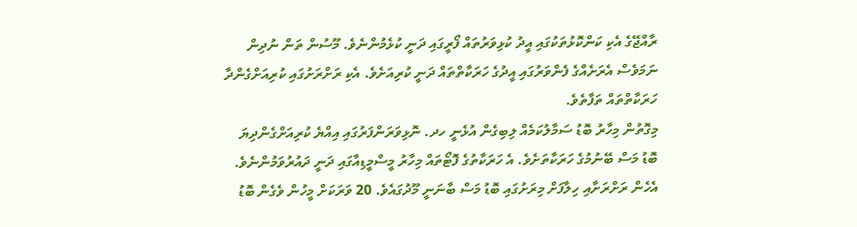ރާއްޖޭގެ އެކި ކަންކޮޅުތަކުގައި އީދު ކުޅިވަރުތައް ފޯރީގައި ދަނީ ކުޅެމުންނެވެ. މޫސުން ތަން ނުދިން ނަމަވެސް އެރަށެއްގެ ފެންވަރުގައި އީދުގެ ހަރަކާތްތައް ދަނީ ކުރިއަށެވެ. އެކި ރަށްރަށުގައި ކުރިއަށްގެންދާ ހަރަކާތްތައް ތަފާތެވެ.
މިގޮތުން މިހާރު ބޮޑު ސަމާލުކަމެއް ލިބިގެން އުޅެނީ ހދ. ނޮޅިވަރަންފަރުގައި އިއްޔެ ކުރިއަށްގެންދިޔަ ބޮޑު މަސް ބޭނުމުގެ ހަރަކާތަށެވެ. އެ ހަރަކާތުގެ ފޮޓޯތައް މިހާރު މީސްމީޑިއާގައި ދަނީ ދައުރުވަމުންނެވެ.
އެހެން ރަށްރަށާއި ހިލާފަށް މިރަށުގައި ބޮޑު މަސް ބާނަނީ މޫދުގައެވެ. 20 ވަރަކަށް މީހުން ވެގެން ބޮޑު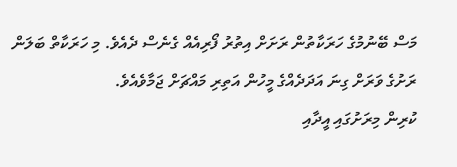މަސް ބޭނުމުގެ ހަރަކާތުން ރަށަށް އިތުރު ފޯރިއެއް ގެނެސް ދެއެވެ. މި ހަރަކާތް ބަލަން ރަށުގެ ވަރަށް ގިނަ އަދަދެއްގެ މީހުން އަތިރި މައްޗަށް ޖަމާވެއެވެ.
ކުރިން މިރަށުގައި އީދާއި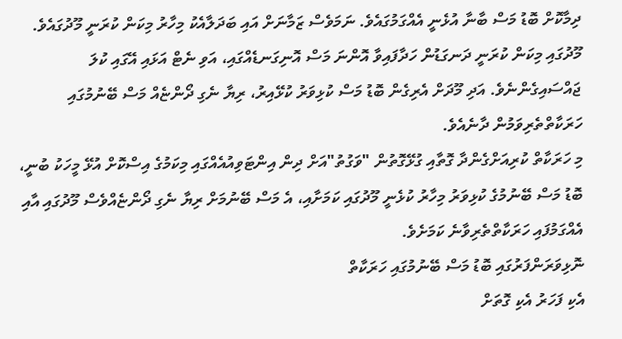ދިމާކޮށް ބޮޑު މަސް ބާނާ އުޅެނީ އެއްގަމުގައެވެ. ނަމަވެސް ޒަމާނަށް އައި ބަދަލާއެކު މިހާރު މިކަން ކުރަނީ މޫދުގައެވެ. މޫދުގައި މިކަން ކުރަނީ ދަނގަޑުން ހަދާފައިވާ އޮންނަ މަސް އޮނިގަނޑެއްގައި، އަވި ނެޓް އަޅައި އޭގައި ކުލަ ޖައްސައިގެންނެވެ. އަދި މޫދަށް އެރިގެން ބޮޑު މަސް ކުޅިވަރު ކުޅޭއިރު، ރިޔާ ނެގި ދޯންޏެއް މަސް ބޭނުމުގައި ހަރަކާތްތެރިވަމުން ދާނެއެވެ.
މި ހަރަކާތް ކުރިއަށްގެންދާ ގޮތާއި ގުޅޭގޮތުން "ވަގުތު"އަށް ދިން އިންޓަވިއުއެއްގައި މިކަމުގެ އިސްކޮށް އުޅޭ މީހަކު ބުނީ، ބޮޑު މަސް ބޭނުމުގެ ކުޅިވަރު މިހާރު ކުޅެނީ މޫދުގައި ކަމަށާއި، އެ މަސް ބޭނުމަށް ރިޔާ ނެގި ދޯންޏެއްވެސް މޫދުގައި އާއި އެއްގަމުފައި ހަރަކާތްތެރިވާނެ ކަމަށެވެ.
ނޮޅިވަރަންފަރުގައި ބޮޑު މަސް ބޭނުމުގައި ހަރަކާތް
އެކި ފަހަރު އެކި ގޮތަށް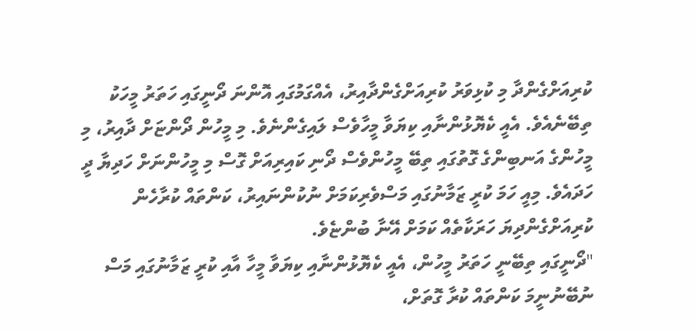ކުރިއަށްގެންދާ މި ކުޅިވަރު ކުރިއަށްގެންދާއިރު، އެއްގަމުގައި އޮންނަ ދޯނީގައި ހަތަރު މީހަކު ތިބޭނެއެވެ. އެއީ ކެޔޮޅުންނާއި ކިޔަވާ މީހާވެސް ލައިގެންނެވެ. މި މީހުން ދޯންޏަށް ދާއިރު، މި މީހުންގެ އަނބިންގެ ގޮތުގައި ތިބޭ މީހުންވެސް ދޯނި ކައިރިއަށް ގޮސް މި މީހުންނަށް ހަދިޔާ ދީ ހަދައެވެ. މިއީ ހަމަ ކުރީ ޒަމާނުގައި މަސްވެރިކަމަށް ނުކުންނައިރު، ކަންތައް ކުރާހެން ކުރިއަށްގެންދިޔަ ހަރަކާތެއް ކަމަށް އޭނާ ބުންޏެވެ.
"ދޯނީގައި ތިބޭނީ ހަތަރު މީހުން، އެއީ ކެޔޮޅުންނާއި ކިޔަވާ މީހާ އާއި ކުރީ ޒަމާނުގައި މަސް ނުބޭނުނީމަ ކަންތައް ކުރާ ގޮތަށް،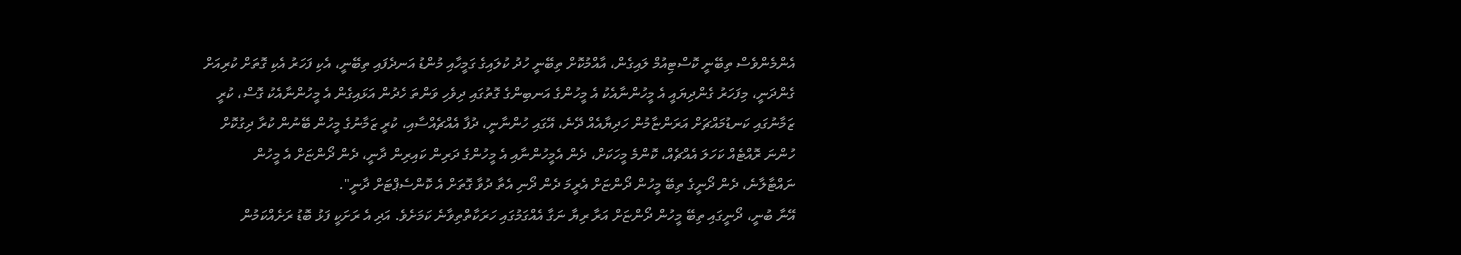އެންމެންވެސް ތިބޭނީ ކޮސްޓިއުމް ލައިގެން، އާއްމުކޮށް ތިބޭނީ ހުދު ކުލައިގެ ގަމީހާއި މުންޑު އަނދެފައި ތިބޭނީ، އެކި ފަހަރު އެކި ގޮތަށް ކުރިއަށް ގެންދަނީ، މިފަހަރު ގެންދިޔައީ އެ މީހުންނާއެކު އެ މީހުންގެ އަނބިންގެ ގޮތުގައި ދިވެހި ވަންތަ ހެދުން އަޅައިގެން އެ މީހުންނާއެކު ގޮސް، ކުރީ ޒަމާނުގައި ކަނޑުމައްޗަށް އަރަންޏާމުން ހަދިޔާއެއް ދޭނެ، އޭގައި ހުންނާނީ، ދުފާ އެއްޗެއްސާއި، ކުރީ ޒަމާނުގެ މީހުން ބޭނުން ކުރާ ދިގުކޮށް ހުންނަ ރޮއްޓެއް ކަހަލަ އެއްޗެއް، ކޮންމެ މީހަކަށް، ދެން އެމީހުންނާއި އެ މީހުންގެ ދަރިން ކައިރިން ދާނީ، ދެން ދޯންޏަށް އެ މީހުން ނައްޓާލާނެ، ދެން ދޯނީގެ ތިބޭ މީހުން ދޯންޏަށް އެރީމަ ދެން ދޯނި އެތާ ދުވާ ގޮތަށް އެ ކޮންސެޕްޓަށް ދާނީ".
އޭނާ ބުނީ، ދޯނީގައި ތިބޭ މީހުން ދޯންޏަށް އަރާ ރިޔާ ނަގާ އެއްގަމުގައި ހަރަކާތްތިވާނެ ކަމަށެވެ. އަދި އެ ރަށަކީ ފަޅު ބޮޑު ރަށެއްކަމުން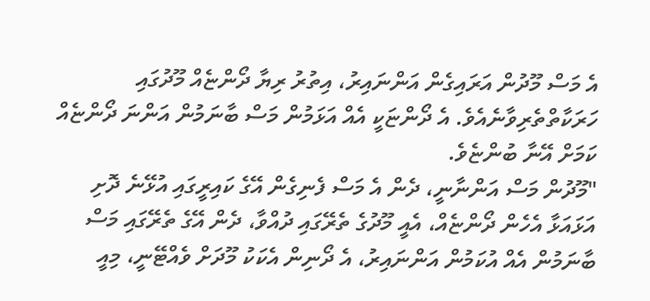އެ މަސް މޫދުން އަރައިގެން އަންނައިރު، އިތުރު ރިޔާ ދޯންޏެއް މޫދުގައި ހަރަކާތްތެރިވާނެއެވެ. އެ ދޯންޏަކީ އެއް އަޅަމުން މަސް ބާނަމުން އަންނަ ދޯންޏެއް ކަމަށް އޭނާ ބުންޏެވެ.
"މޫދުން މަސް އަންނާނީ، ދެން އެ މަސް ފެނިގެން އޭގެ ކައިރީގައި އުޅޭނެ ދޮށި އަޅައަޅާ އެހެން ދޯންޏެއް، އެއީ މޫދުގެ ތެރޭގައި ދުއްވާ، ދެން އޭގެ ތެރޭގައި މަސް ބާނަމުން އެއް އުކަމުން އަންނައިރު، އެ ދޯނިން އެކަކު މޫދަށް ވެއްޓޭނީ، މިއީ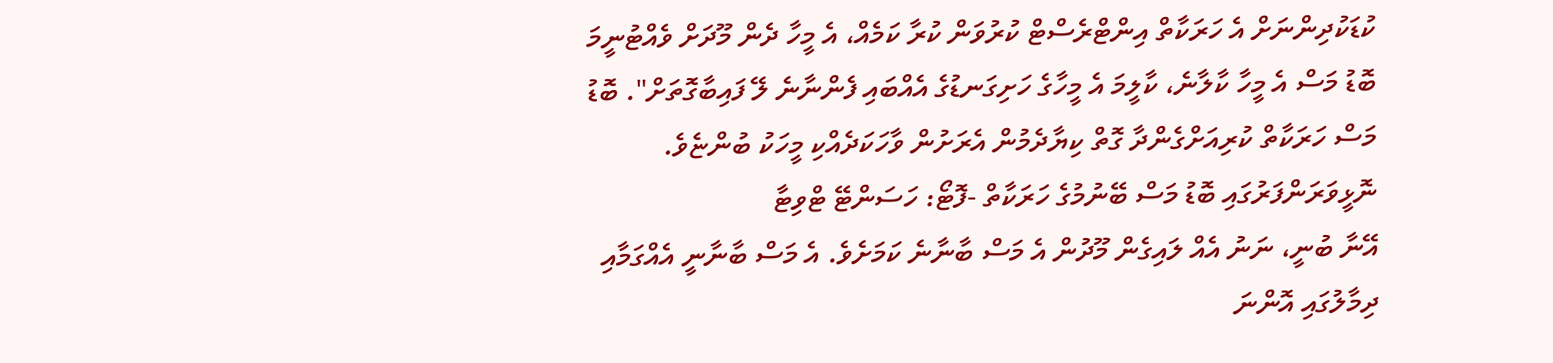ކުޑަކުދިންނަށް އެ ހަރަކާތް އިންޓްރެސްޓް ކުރުވަން ކުރާ ކަމެއް، އެ މީހާ ދެން މޫދަށް ވެއްޓުނީމަ ބޮޑު މަސް އެ މީހާ ކާލާނެ، ކާލީމަ އެ މީހާގެ ހަށިގަނޑުގެ އެއްބައި ފެންނާނެ ލޭ ފައިބާގޮތަށް". ބޮޑު މަސް ހަރަކާތް ކުރިއަށްގެންދާ ގޮތް ކިޔާދެމުން އެރަށުން ވާހަކަދެއްކި މީހަކު ބުންޏެވެ.
ނޮޅީވަރަންފަރުގައި ބޮޑު މަސް ބޭނުމުގެ ހަރަކާތް -ފޮޓޯ: ހަސަންޓޭ ޓްވިޓާ
އޭނާ ބުނީ، ނަނު އެއް ލައިގެން މޫދުން އެ މަސް ބާނާނެ ކަމަށެވެ. އެ މަސް ބާނާނީ އެއްގަމާއި ދިމާލުގައި އޮންނަ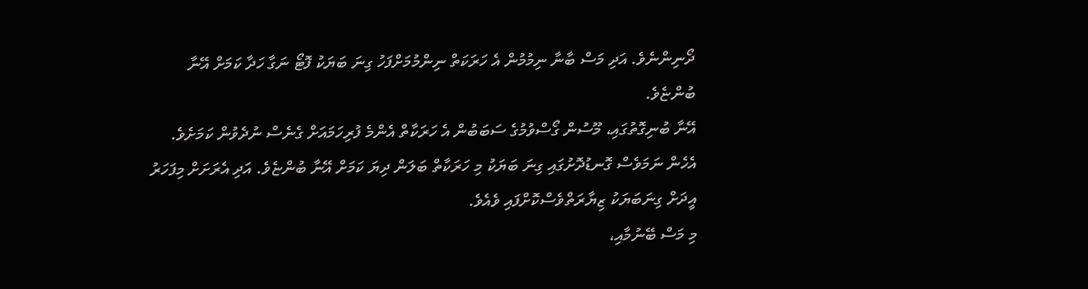ދޯނިންނެވެ. އަދި މަސް ބާނާ ނިމުމުން އެ ހަރަކަތް ނިންމުމަށްފަހު ގިނަ ބަޔަކު ފޮޓޯ ނަގާ ހަދާ ކަމަށް އޭނާ ބުންޏެވެ.
އޭނާ ބުނިގޮތުގައި، މޫސުން ގޯސްވުމުގެ ސަބަބުން އެ ހަރަކާތް އެންމެ ފުރިހަމައަށް ގެނެސް ނުދެވުން ކަމަށެވެ. އެހެން ނަމަވެސް ގޮނޑުދޮށުގައި ގިނަ ބަޔަކު މި ހަރަކާތް ބަލަން ދިޔަ ކަމަށް އޭނާ ބުންޏެވެ. އަދި އެރަށަށް މިފަހަރު އީދަށް ގިނަބަޔަކު ޒިޔާރަތްވެސްކޮށްފައި ވެއެވެ.
މި މަސް ބޭނުމާއި،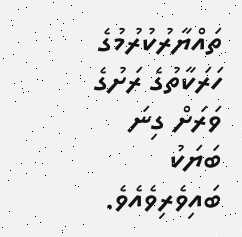ތައްޔާރުކުރުމުގެ ހަރަކާތުގެ ރަށުގެ ވަރަށް ގިނަ ބަޔަކު ބައިވެރިވެއެވެ.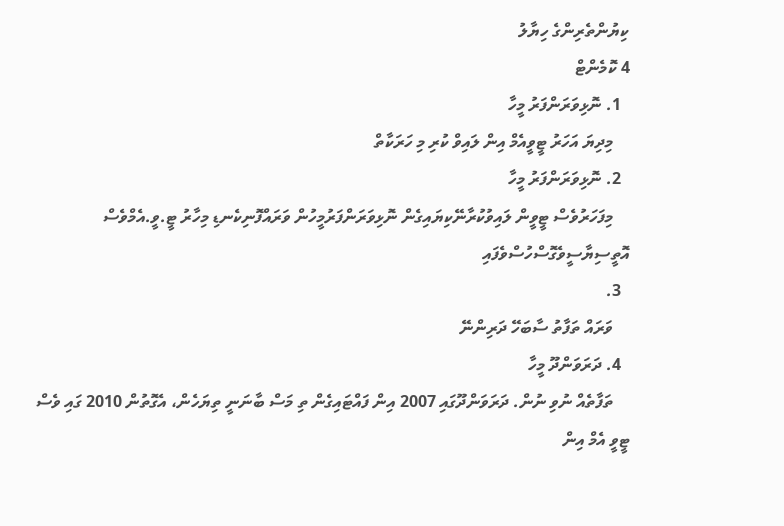ކިޔުންތެރިންގެ ހިޔާލު
4 ކޮމެންޓް
  1. ނޮޅިވަރަންފަރު މީހާ
    މިދިޔަ އަހަރު ޓީވީއެމް އިން ލައިވް ކުރި މި ހަރަކާތް
  2. ނޮޅިވަރަންފަރު މީހާ
    މިފަހަރުވެސް ޓީވީން ލައިވުކުރާނޭކިޔައިގެން ނޮޅިވަރަންފަރުމީހުން ވަރައްފޮނިކެނޑި މިހާރު ޓީ.ވީ.އެމްވެސް އޮތީސިޔާސީވެގޮސްހުސްވެފައި
  3.
    ވަރައް ތަފާތު ސާބަހޭ ދަރިންނޭ
  4. ދަރަވަންދޫ މީހާ
    ތަފާތެއް ނުވި ނުން. ދަރަވަންދޫގައި 2007 އިން ފައްޓައިގެން ތި މަސް ބާނަނީ ތިޔަހެން، އެގޮތުން 2010 ގައި ވެސް ޓީވީ އެމް އިން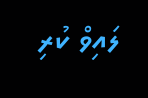ލައިވް ކުރި